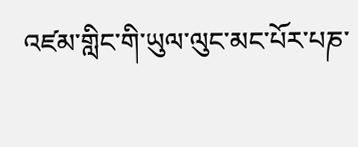འཛམ་གླིང་གི་ཡུལ་ལུང་མང་པོར་པཎ་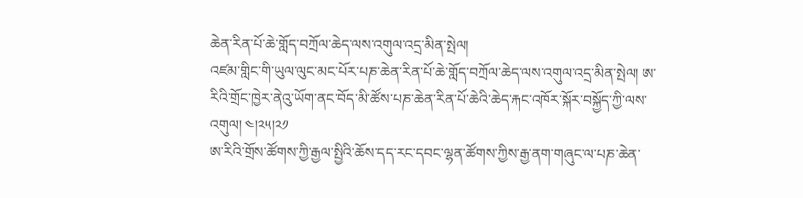ཆེན་རིན་པོ་ཆེ་གློད་བཀྲོལ་ཆེད་ལས་འགུལ་འདྲ་མིན་སྤེལ།
འཛམ་གླིང་གི་ཡུལ་ལུང་མང་པོར་པཎ་ཆེན་རིན་པོ་ཆེ་གློད་བཀྲོལ་ཆེད་ལས་འགུལ་འདྲ་མིན་སྤེལ། ཨ་རིའི་གྲོང་ཁྱེར་ནེའུ་ཡོག་ནང་བོད་མི་ཚོས་པཎ་ཆེན་རིན་པོ་ཆེའི་ཆེད་རྐང་འཁོར་སྐོར་བསྐྱོད་ཀྱི་ལས་འགུལ། ༤།༢༥།༢༡
ཨ་རིའི་གྲོས་ཚོགས་ཀྱི་རྒྱལ་སྤྱིའི་ཆོས་དད་རང་དབང་ལྷན་ཚོགས་ཀྱིས་རྒྱ་ནག་གཞུང་ལ་པཎ་ཆེན་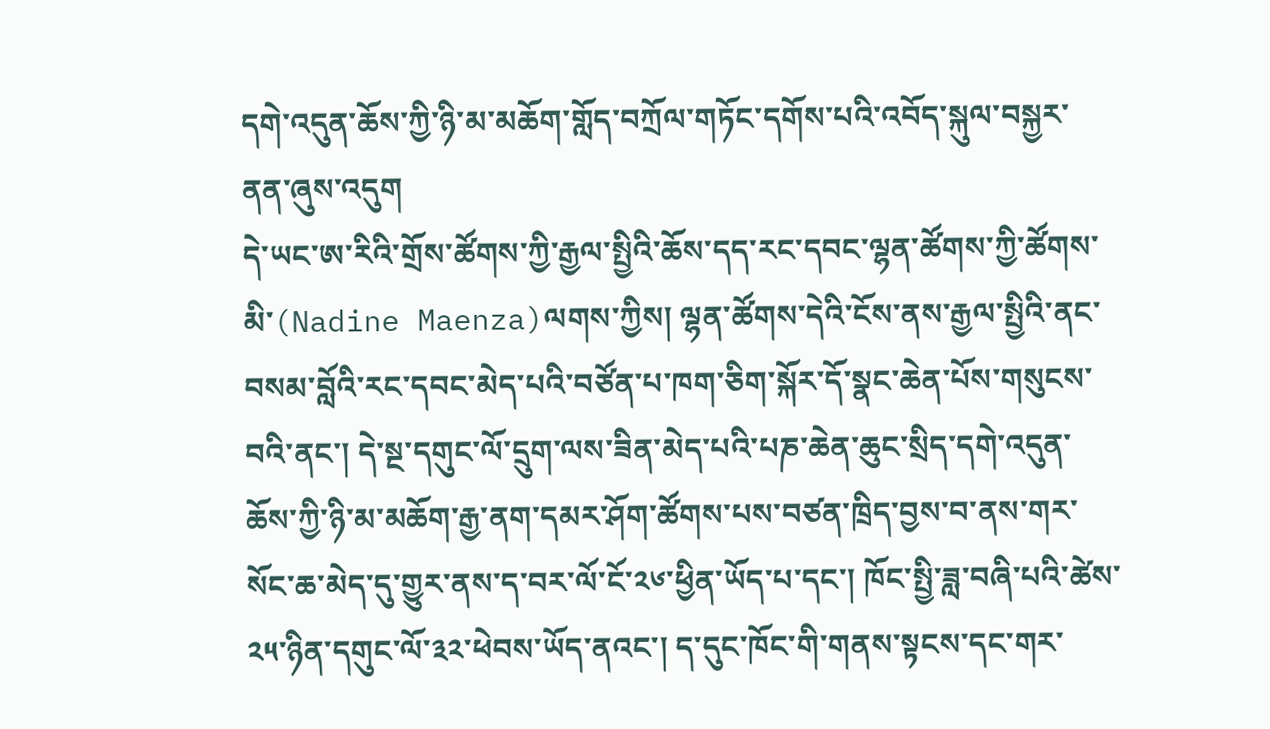དགེ་འདུན་ཆོས་ཀྱི་ཉི་མ་མཆོག་གློད་བཀྲོལ་གཏོང་དགོས་པའི་འབོད་སྐུལ་བསྐྱར་ནན་ཞུས་འདུག
དེ་ཡང་ཨ་རིའི་གྲོས་ཚོགས་ཀྱི་རྒྱལ་སྤྱིའི་ཆོས་དད་རང་དབང་ལྷན་ཚོགས་ཀྱི་ཚོགས་མི་(Nadine Maenza)ལགས་ཀྱིས། ལྷན་ཚོགས་དེའི་ངོས་ནས་རྒྱལ་སྤྱིའི་ནང་བསམ་བློའི་རང་དབང་མེད་པའི་བཙོན་པ་ཁག་ཅིག་སྐོར་དོ་སྣང་ཆེན་པོས་གསུངས་བའི་ནང་། དེ་སྔ་དགུང་ལོ་དྲུག་ལས་ཟིན་མེད་པའི་པཎ་ཆེན་ཆུང་སྲིད་དགེ་འདུན་ཆོས་ཀྱི་ཉི་མ་མཆོག་རྒྱ་ནག་དམར་ཤོག་ཚོགས་པས་བཙན་ཁྲིད་བྱས་བ་ནས་གར་སོང་ཆ་མེད་དུ་གྱུར་ནས་ད་བར་ལོ་ངོ་༢༦་ཕྱིན་ཡོད་པ་དང་། ཁོང་སྤྱི་ཟླ་བཞི་པའི་ཚེས་༢༥་ཉིན་དགུང་ལོ་༣༢་ཕེབས་ཡོད་ནའང་། ད་དུང་ཁོང་གི་གནས་སྟངས་དང་གར་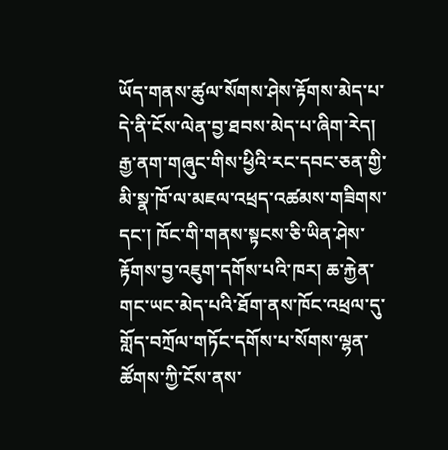ཡོད་གནས་ཚུལ་སོགས་ཤེས་རྟོགས་མེད་པ་དེ་ནི་ངོས་ལེན་བྱ་ཐབས་མེད་པ་ཞིག་རེད། རྒྱ་ནག་གཞུང་གིས་ཕྱིའི་རང་དབང་ཅན་གྱི་མི་སྣ་ཁོ་ལ་མཇལ་འཕྲད་འཚམས་གཟིགས་དང་། ཁོང་གི་གནས་སྟངས་ཅི་ཡིན་ཤེས་རྟོགས་བྱ་འཇུག་དགོས་པའི་ཁར། ཆ་རྐྱེན་གང་ཡང་མེད་པའི་ཐོག་ནས་ཁོང་འཕྲལ་དུ་གློད་བཀྲོལ་གཏོང་དགོས་པ་སོགས་ལྷན་ཚོགས་ཀྱི་ངོས་ནས་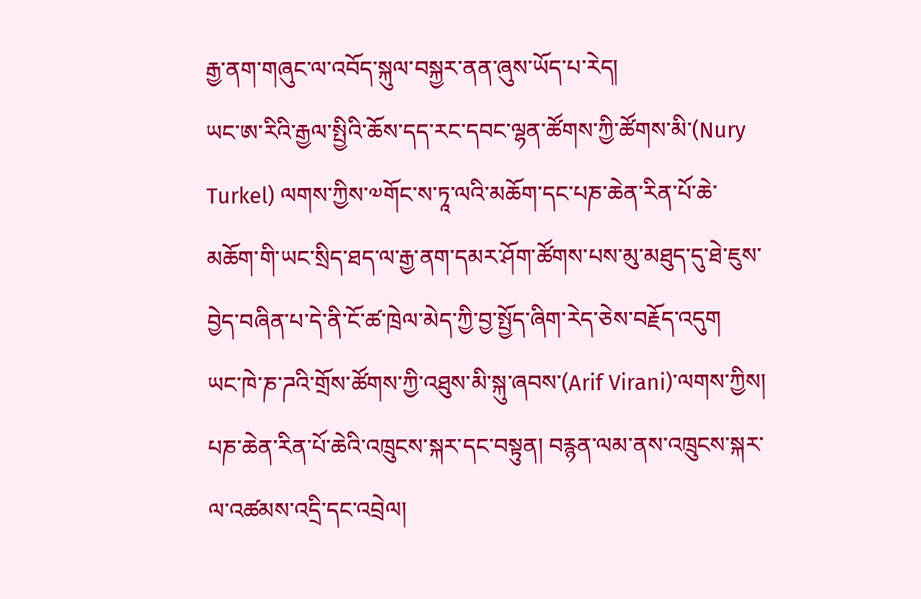རྒྱ་ནག་གཞུང་ལ་འབོད་སྐུལ་བསྐྱར་ནན་ཞུས་ཡོད་པ་རེད།
ཡང་ཨ་རིའི་རྒྱལ་སྤྱིའི་ཆོས་དད་རང་དབང་ལྷན་ཚོགས་ཀྱི་ཚོགས་མི་(Nury Turkel) ལགས་ཀྱིས་༧གོང་ས་ཏཱ་ལའི་མཆོག་དང་པཎ་ཆེན་རིན་པོ་ཆེ་མཆོག་གི་ཡང་སྲིད་ཐད་ལ་རྒྱ་ནག་དམར་ཤོག་ཚོགས་པས་མུ་མཐུད་དུ་ཐེ་ཇུས་བྱེད་བཞིན་པ་དེ་ནི་ངོ་ཚ་ཁྲེལ་མེད་ཀྱི་བྱ་སྤྱོད་ཞིག་རེད་ཅེས་བརྗོད་འདུག
ཡང་ཁེ་ཎ་ཌའི་གྲོས་ཚོགས་ཀྱི་འཐུས་མི་སྐུ་ཞབས་(Arif Virani)་ལགས་ཀྱིས། པཎ་ཆེན་རིན་པོ་ཆེའི་འཁྲུངས་སྐར་དང་བསྟུན། བརྙན་ལམ་ནས་འཁྲུངས་སྐར་ལ་འཚམས་འདྲི་དང་འབྲེལ།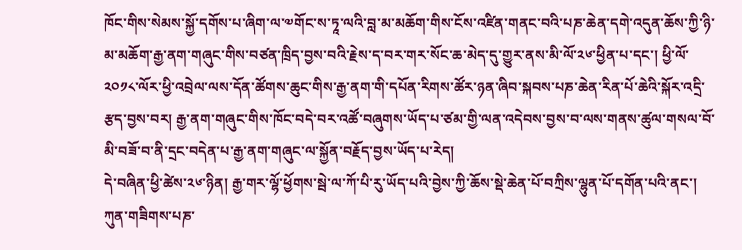ཁོང་གིས་སེམས་སྐྱོ་དགོས་པ་ཞིག་ལ་༧གོང་ས་ཏཱ་ལའི་བླ་མ་མཆོག་གིས་ངོས་འཛིན་གནང་བའི་པཎ་ཆེན་དགེ་འདུན་ཆོས་ཀྱི་ཉི་མ་མཆོག་རྒྱ་ནག་གཞུང་གིས་བཙན་ཁྲིད་བྱས་བའི་རྗེས་ད་བར་གར་སོང་ཆ་མེད་དུ་གྱུར་ནས་མི་ལོ་༢༦་ཕྱིན་པ་དང་། ཕྱི་ལོ་༢༠༡༨་ལོར་ཕྱི་འབྲེལ་ལས་དོན་ཚོགས་ཆུང་གིས་རྒྱ་ནག་གི་དཔོན་རིགས་ཚོར་ཉན་ཞིབ་སྐབས་པཎ་ཆེན་རིན་པོ་ཆེའི་སྐོར་འདྲི་རྩད་བྱས་བར། རྒྱ་ནག་གཞུང་གིས་ཁོང་བདེ་བར་འཚོ་བཞུགས་ཡོད་པ་ཙམ་གྱི་ལན་འདེབས་བྱས་བ་ལས་གནས་ཚུལ་གསལ་བོ་མི་བཟོ་བ་ནི་དྲང་བདེན་པ་རྒྱ་ནག་གཞུང་ལ་སྐྱོན་བརྗོད་བྱས་ཡོད་པ་རེད།
དེ་བཞིན་ཕྱི་ཚེས་༢༦་ཉིན། རྒྱ་གར་ལྷོ་ཕྱོགས་སྦེ་ལ་ཀོ་པི་རུ་ཡོད་པའི་བྱེས་ཀྱི་ཆོས་སྡེ་ཆེན་པོ་བཀྲིས་ལྷུན་པོ་དགོན་པའི་ནང་། ཀུན་གཟིགས་པཎ་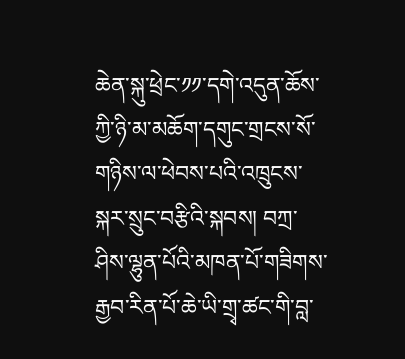ཆེན་སྐུ་ཕྲེང་༡༡་དགེ་འདུན་ཆོས་ཀྱི་ཉི་མ་མཆོག་དགུང་གྲངས་སོ་གཉིས་ལ་ཕེབས་པའི་འཁྲུངས་སྐར་སྲུང་བརྩིའི་སྐབས། བཀྲ་ཤིས་ལྷུན་པོའི་མཁན་པོ་གཟིགས་རྒྱབ་རིན་པོ་ཆེ་ཡི་གྲྭ་ཚང་གི་བླ་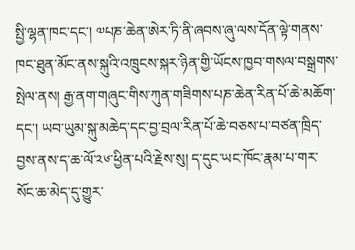སྤྱི་ལྷན་ཁང་དང་། ༧པཎ་ཆེན་ཨེར་ཏི་ནི་ཞབས་ཞུ་ལས་དོན་ལྟེ་གནས་ཁང་ཐུན་མོང་ནས་སྐུའི་འཁྲུངས་སྐར་ཉིན་གྱི་ཡོངས་ཁྱབ་གསལ་བསྒྲགས་སྤེལ་ནས། རྒྱ་ནག་གཞུང་གིས་ཀུན་གཟིགས་པཎ་ཆེན་རིན་པོ་ཆེ་མཆོག་དང་། ཡབ་ཡུམ་སྐུ་མཆེད་དང་བྱ་བྲལ་རིན་པོ་ཆེ་བཅས་པ་བཙན་ཁྲིད་བྱས་ནས་ད་ཆ་ལོ་༢༦་ཕྱིན་པའི་རྗེས་སུ། ད་དུང་ཡང་ཁོང་རྣམ་པ་གར་སོང་ཆ་མེད་དུ་གྱུར་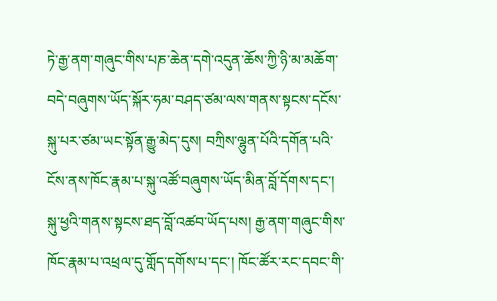ཏེ་རྒྱ་ནག་གཞུང་གིས་པཎ་ཆེན་དགེ་འདུན་ཆོས་ཀྱི་ཉི་མ་མཆོག་བདེ་བཞུགས་ཡོད་སྐོར་ཧམ་བཤད་ཙམ་ལས་གནས་སྟངས་དངོས་སྐུ་པར་ཙམ་ཡང་སྟོན་རྒྱུ་མེད་དུས། བཀྲིས་ལྷུན་པོའི་དགོན་པའི་ངོས་ནས་ཁོང་རྣམ་པ་སྐུ་འཚོ་བཞུགས་ཡོད་མིན་བློ་དོགས་དང་། སྐུ་ཕྱའི་གནས་སྟངས་ཐད་བློ་འཚབ་ཡོད་པས། རྒྱ་ནག་གཞུང་གིས་ཁོང་རྣམ་པ་འཕྲལ་དུ་གློད་དགོས་པ་དང་། ཁོང་ཚོར་རང་དབང་གི་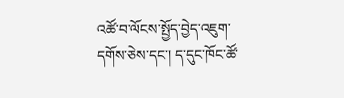འཚོ་བ་ལོངས་སྤྱོད་བྱེད་འཇུག་དགོས་ཅེས་དང་། ད་དུང་ཁོང་ཚོ་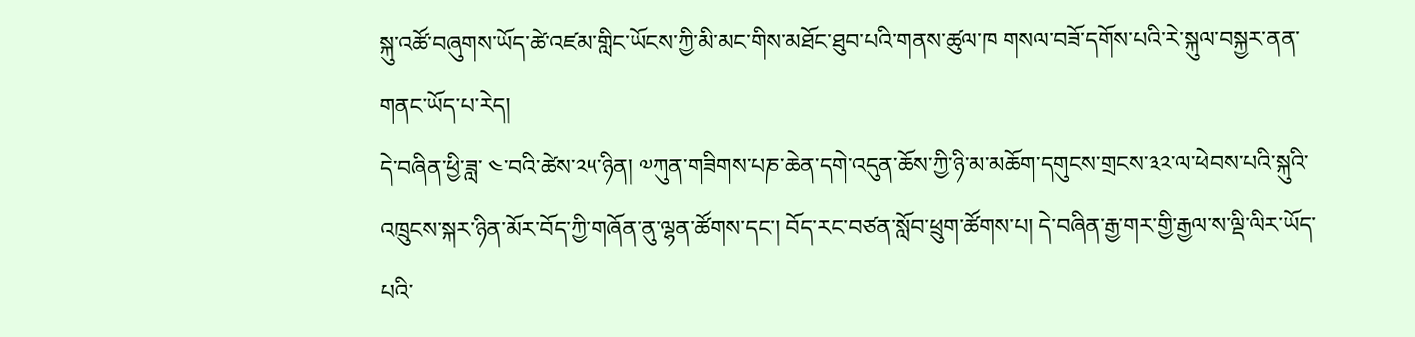སྐུ་འཚོ་བཞུགས་ཡོད་ཚེ་འཛམ་གླིང་ཡོངས་ཀྱི་མི་མང་གིས་མཐོང་ཐུབ་པའི་གནས་ཚུལ་ཁ གསལ་བཟོ་དགོས་པའི་རེ་སྐུལ་བསྐྱར་ནན་གནང་ཡོད་པ་རེད།
དེ་བཞིན་ཕྱི་ཟླ་ ༤་བའི་ཚེས་༢༥་ཉིན། ༧ཀུན་གཟིགས་པཎ་ཆེན་དགེ་འདུན་ཆོས་ཀྱི་ཉི་མ་མཆོག་དགུངས་གྲངས་༣༢་ལ་ཕེབས་པའི་སྐུའི་འཁྲུངས་སྐར་ཉིན་མོར་བོད་ཀྱི་གཞོན་ནུ་ལྷན་ཚོགས་དང་། བོད་རང་བཙན་སློབ་ཕྲུག་ཚོགས་པ། དེ་བཞིན་རྒྱ་གར་གྱི་རྒྱལ་ས་ལྡི་ལིར་ཡོད་པའི་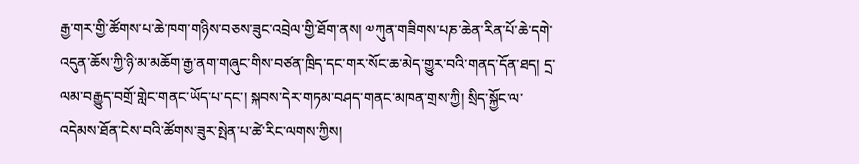རྒྱ་གར་གྱི་ཚོགས་པ་ཆེ་ཁག་གཉིས་བཅས་ཟུང་འབྲེལ་གྱི་ཐོག་ནས། ༧ཀུན་གཟིགས་པཎ་ཆེན་རིན་པོ་ཆེ་དགེ་འདུན་ཆོས་ཀྱི་ཉི་མ་མཆོག་རྒྱ་ནག་གཞུང་གིས་བཙན་ཁྲིད་དང་གར་སོང་ཆ་མེད་གྱུར་བའི་གནད་དོན་ཐད། དྲ་ལམ་བརྒྱུད་བགྲོ་གླེང་གནང་ཡོད་པ་དང་། སྐབས་དེར་གཏམ་བཤད་གནང་མཁན་གྲས་ཀྱི། སྲིད་སྐྱོང་ལ་འདེམས་ཐོན་ངེས་བའི་ཚོགས་ཟུར་སྤེན་པ་ཚེ་རིང་ལགས་ཀྱིས།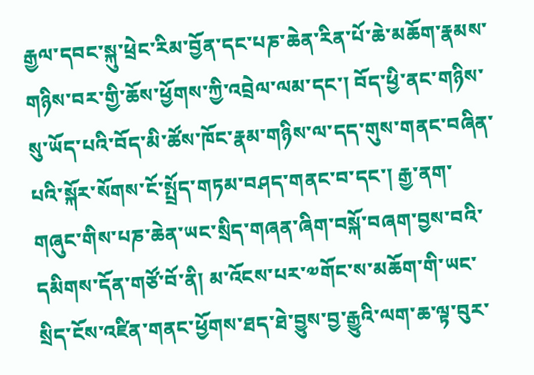རྒྱལ་དབང་སྐུ་ཕྲེང་རིམ་བྱོན་དང་པཎ་ཆེན་རིན་པོ་ཆེ་མཆོག་རྣམས་གཉིས་བར་གྱི་ཆོས་ཕྱོགས་ཀྱི་འབྲེལ་ལམ་དང་། བོད་ཕྱི་ནང་གཉིས་སུ་ཡོད་པའི་བོད་མི་ཚོས་ཁོང་རྣམ་གཉིས་ལ་དད་གུས་གནང་བཞིན་པའི་སྐོར་སོགས་ངོ་སྤྲོད་གཏམ་བཤད་གནང་བ་དང་། རྒྱ་ནག་གཞུང་གིས་པཎ་ཆེན་ཡང་སྲིད་གཞན་ཞིག་བསྐོ་བཞག་བྱས་བའི་དམིགས་དོན་གཙོ་བོ་ནི། མ་འོངས་པར་༧གོང་ས་མཆོག་གི་ཡང་སྲིད་ངོས་འཛིན་གནང་ཕྱོགས་ཐད་ཐེ་བྱུས་བྱ་རྒྱུའི་ལག་ཆ་ལྟ་བུར་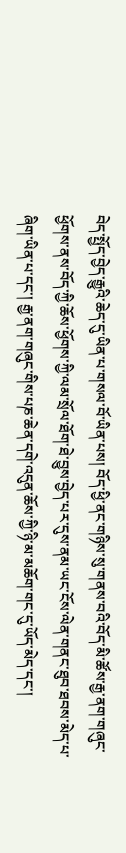བེད་སྤྱོད་བྱེད་རྒྱུའི་ཆེད་དུ་ཡིན་པ་གསལ་བོ་ཡིན་པས། བོད་ཕྱི་ནང་གཉིས་སུ་གནས་བའི་བོད་མི་ཚོས་རྒྱ་ནག་གཞུང་ཕྱོགས་ནས་བོད་ཀྱི་ཆོས་ཕྱོགས་ཀྱི་ལམ་སྲོལ་ཐོག་ཐེ་བྱུས་བྱེད་པར་དུས་ནམ་ཡང་ངོས་ལེན་གནང་ཐུབ་ཐབས་མེད་པ་ཞིག་ཡིན་པ་དང་། རྒྱ་ནག་གཞུང་གིས་པཎ་ཆེན་དགེ་འདུན་ཆོས་ཀྱི་ཉི་མ་མཆོག་གང་དུ་ཡོད་མེད་དང་།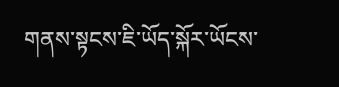གནས་སྟངས་ཇི་ཡོད་སྐོར་ཡོངས་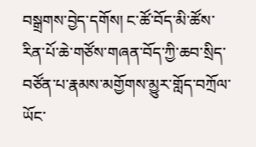བསྒྲགས་བྱེད་དགོས། ང་ཚོ་བོད་མི་ཚོས་རིན་པོ་ཆེ་གཙོས་གཞན་བོད་ཀྱི་ཆབ་སྲིད་བཙོན་པ་རྣམས་མགྱོགས་མྱུར་གློད་བཀྲོལ་ཡོང་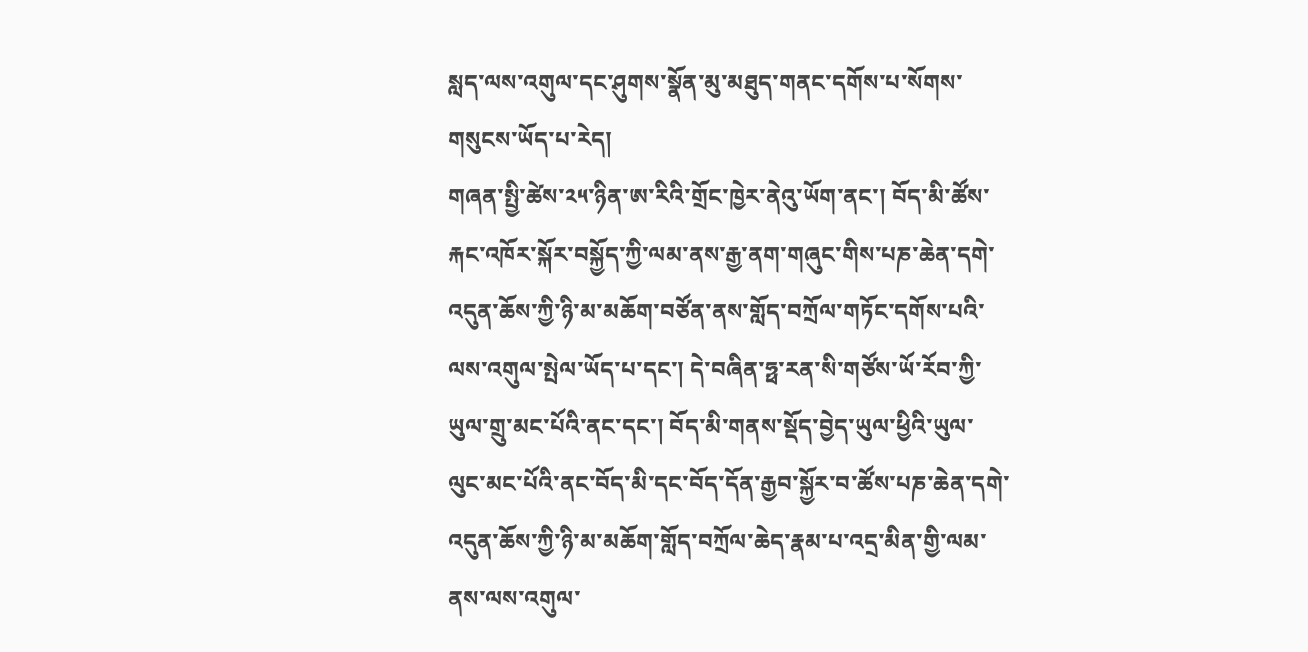སླད་ལས་འགུལ་དང་ཤུགས་སྣོན་མུ་མཐུད་གནང་དགོས་པ་སོགས་གསུངས་ཡོད་པ་རེད།
གཞན་སྤྱི་ཚེས་༢༥་ཉིན་ཨ་རིའི་གྲོང་ཁྱེར་ནེའུ་ཡོག་ནང་། བོད་མི་ཚོས་རྐང་འཁོར་སྐོར་བསྐྱོད་ཀྱི་ལམ་ནས་རྒྱ་ནག་གཞུང་གིས་པཎ་ཆེན་དགེ་འདུན་ཆོས་ཀྱི་ཉི་མ་མཆོག་བཙོན་ནས་གློད་བཀྲོལ་གཏོང་དགོས་པའི་ལས་འགུལ་སྤེལ་ཡོད་པ་དང་། དེ་བཞིན་ཧྥ་རན་སི་གཙོས་ཡོ་རོབ་ཀྱི་ཡུལ་གྲུ་མང་པོའི་ནང་དང་། བོད་མི་གནས་སྡོད་བྱེད་ཡུལ་ཕྱིའི་ཡུལ་ལུང་མང་པོའི་ནང་བོད་མི་དང་བོད་དོན་རྒྱབ་སྐྱོར་བ་ཚོས་པཎ་ཆེན་དགེ་འདུན་ཆོས་ཀྱི་ཉི་མ་མཆོག་གློད་བཀྲོལ་ཆེད་རྣམ་པ་འདྲ་མིན་གྱི་ལམ་ནས་ལས་འགུལ་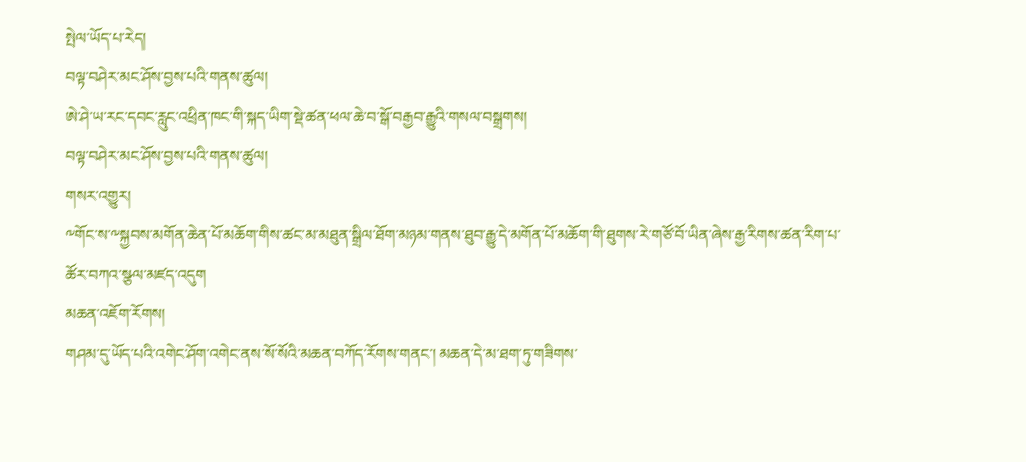སྤེལ་ཡོད་པ་རེད།
བལྟ་བཤེར་མང་ཤོས་བྱས་པའི་གནས་ཚུལ།
ཨེ་ཤེ་ཡ་རང་དབང་རླུང་འཕྲིན་ཁང་གི་སྐད་ཡིག་སྡེ་ཚན་ཕལ་ཆེ་བ་སྒོ་བརྒྱབ་རྒྱུའི་གསལ་བསྒྲགས།
བལྟ་བཤེར་མང་ཤོས་བྱས་པའི་གནས་ཚུལ།
གསར་འགྱུར།
༸གོང་ས་༸སྐྱབས་མགོན་ཆེན་པོ་མཆོག་གིས་ཚང་མ་མཐུན་སྒྲིལ་ཐོག་མཉམ་གནས་ཐུབ་རྒྱུ་དེ་མགོན་པོ་མཆོག་གི་ཐུགས་རེ་གཙོ་བོ་ཡིན་ཞེས་རྒྱ་རིགས་ཚན་རིག་པ་ཚོར་བཀའ་སྩལ་མཛད་འདུག
མཆན་འཇོག་རོགས།
གཤམ་དུ་ཡོད་པའི་འགེང་ཤོག་འགེང་ནས་སོ་སོའི་མཆན་བཀོད་རོགས་གནང་། མཆན་དེ་མ་ཐག་ཏུ་གཟིགས་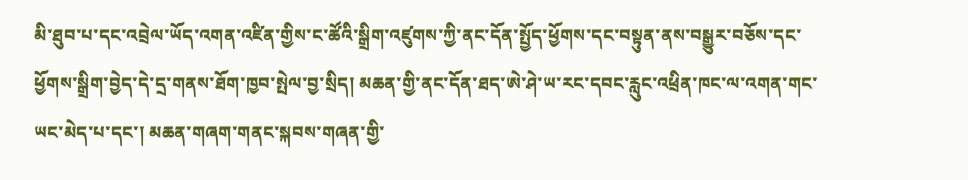མི་ཐུབ་པ་དང་འབྲེལ་ཡོད་འགན་འཛིན་གྱིས་ང་ཚོའི་སྒྲིག་འཛུགས་ཀྱི་ནང་དོན་སྤྱོད་ཕྱོགས་དང་བསྟུན་ནས་བསྒྱུར་བཅོས་དང་ཕྱོགས་སྒྲིག་བྱེད་དེ་དྲ་གནས་ཐོག་ཁྱབ་སྤེལ་བྱ་སྲིད། མཆན་གྱི་ནང་དོན་ཐད་ཨེ་ཤེ་ཡ་རང་དབང་རླུང་འཕྲིན་ཁང་ལ་འགན་གང་ཡང་མེད་པ་དང་། མཆན་གཞག་གནང་སྐབས་གཞན་གྱི་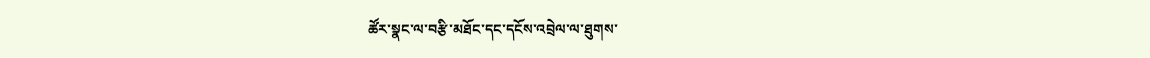ཚོར་སྣང་ལ་བརྩི་མཐོང་དང་དངོས་འབྲེལ་ལ་ཐུགས་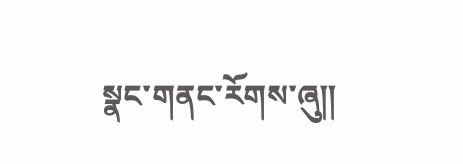སྣང་གནང་རོགས་ཞུ༎